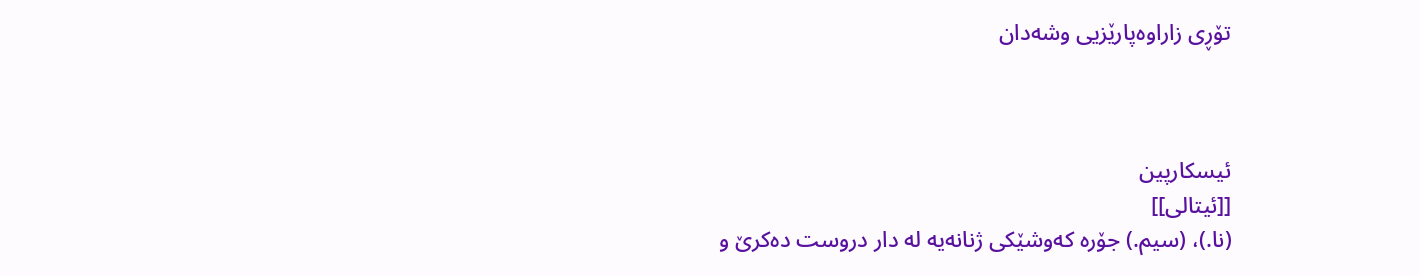تۆڕی زاراوەپارێزیی وشەدان



ئیسکارپین
[[ئیتالی]]
(نا.)، (سیم.) جۆرە کەوشێکی ژنانەیە لە دار دروست دەکرێ و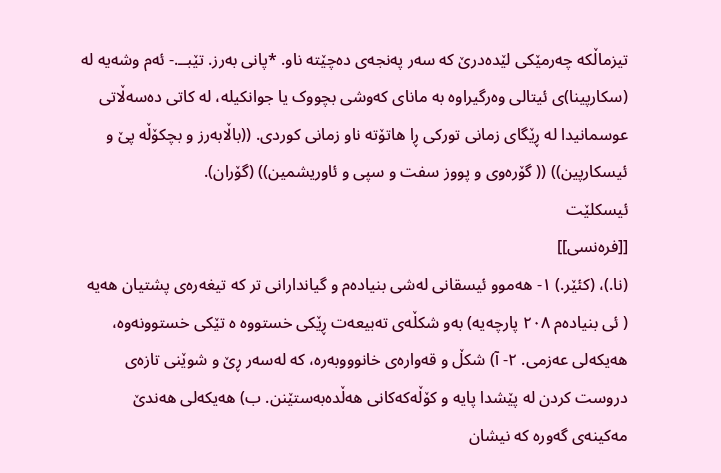تیزماڵکە چەرمێکی لێدەدرێ کە سەر پەنجەی دەچێتە ناو. *پانی بەرز. تێبــ.- ئەم وشەیە لە (سکارپینا)ی ئیتالی وەرگیراوە بە مانای کەوشی بچووک یا جوانکیلە، لە کاتی دەسەڵاتی عوسمانیدا لە ڕێگای زمانی تورکی ڕا هاتۆتە ناو زمانی کوردی. ((باڵابەرز و بچکۆڵە پێ و ئیسکارپین)) (( گۆرەوی و پووز سفت و سپی و ئاوریشمین)) (گۆران).
ئیسکلێت
[[فرەنسی]]
(نا.)، (کئێر.) ١- هەموو ئیسقانی لەشی بنیادەم و گیاندارانی تر کە تیغەرەی پشتیان هەیە ( ئی بنیادەم ٢٠٨ پارچەیە) بەو شکڵەی تەبیعەت ڕێکی خستووە ە تێکی خستوونەوە، هەیکەلی عەزمی. ٢- آ) شکڵ و قەوارەی خانوووبەرە، کە لەسەر ڕێ و شوێنی تازەی دروست کردن لە پێشدا پایە و کۆڵەکەکانی هەڵدەبەستێنن. ب) هەیکەلی هەندێ مەکینەی گەورە کە نیشان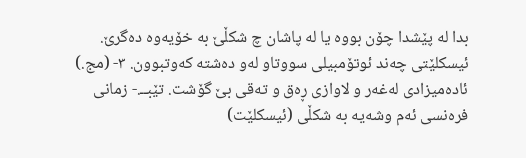بدا لە پێشدا چۆن بووە یا لە پاشان چ شکڵێ بە خۆیەوە دەگرێ. ئیسکلێتی چەند ئوتۆمبیلی سووتاو لەو دەشتە کەوتبوون. ٣- (مج.) ئادەمیزادی لەغەر و لاوازی ڕەق و تەقی بێ گۆشت. تێبــ.- زمانی فرەنسی ئەم وشەیە بە شکڵی (ئیسکلێت)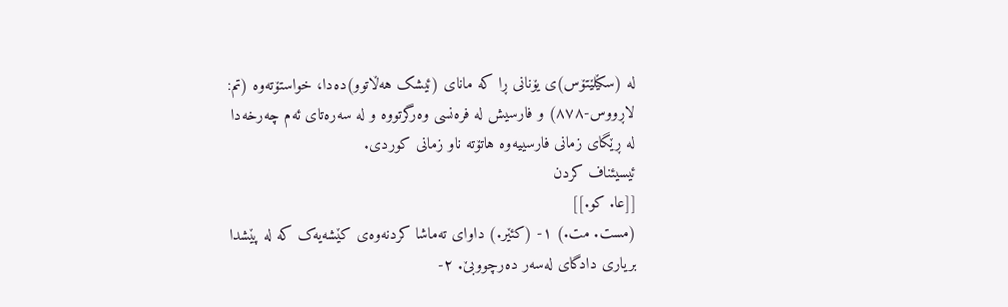لە (سکێلێتۆس)ی یۆنانی ڕا کە مانای (ئیشک هەڵاتوو)دەدا، خواستۆتەوە (تم: لاڕووس-٨٧٨) و فارسیش لە فرەنسی وەرگرتووە و لە سەرەتای ئەم چەرخەدا لە ڕێگای زمانی فارسییەوە هاتۆتە ناو زمانی کوردی.
ئیسیئناف کردن
[[عا. کو.]]
(مست. مت.) ١- (کئێر.) داوای تەماشا کردنەوەی کێشەیەک کە لە پێشدا بریاری دادگای لەسەر دەرچووبێ. ٢-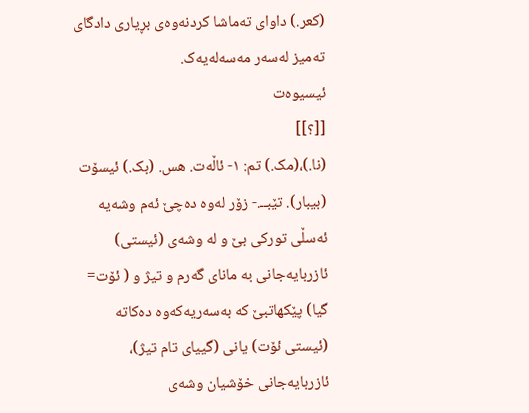(کعر.) داوای تەماشا کردنەوەی بڕیاری دادگای تەمیز لەسەر مەسەلەیەک.
ئیسیوەت
[[؟]]
(نا.)،(مک.) تم: ١- ئاڵەت. هس. (بک.) ئیسۆت (بیبار). تێبــ.- زۆر لەوە دەچێ ئەم وشەیە ئەسڵی تورکی بێ و لە وشەی (ئیستی) ئازربایەجانی بە مانای گەرم و تیژ و ( ئۆت= گیا) پێکهاتبێ کە بەسەریەکەوە دەکاتە (ئیستی ئۆت) یانی (گییای تام تیژ)، ئازربایەجانی خۆشیان وشەی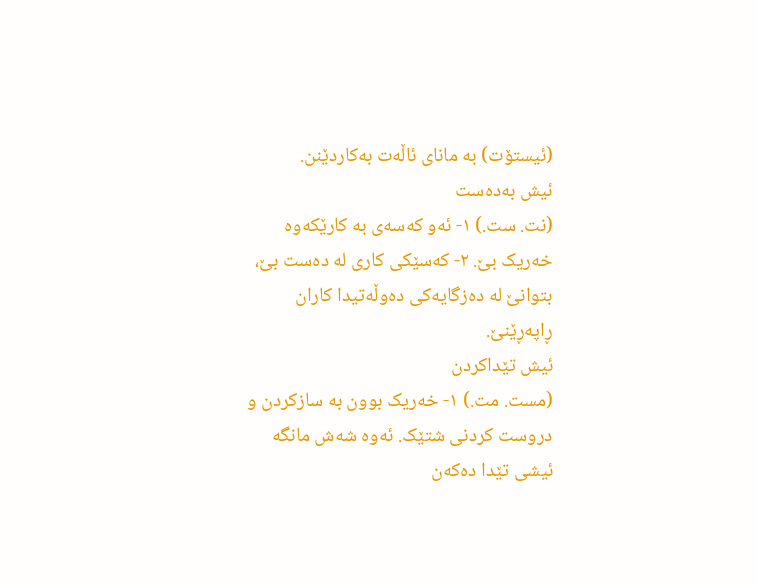(ئیستۆت) بە مانای ئاڵەت بەکاردێنن.
ئیش بەدەست
(نت. ست.) ١- ئەو کەسەی بە کارێکەوە خەریک بێ. ٢- کەسێکی کاری لە دەست بێ، بتوانێ لە دەزگایەکی دەوڵەتیدا کاران ڕاپەڕێنێ.
ئیش تێداکردن
(مست. مت.) ١- خەریک بوون بە سازکردن و دروست کردنی شتێک. ئەوە شەش مانگە ئیشی تێدا دەکەن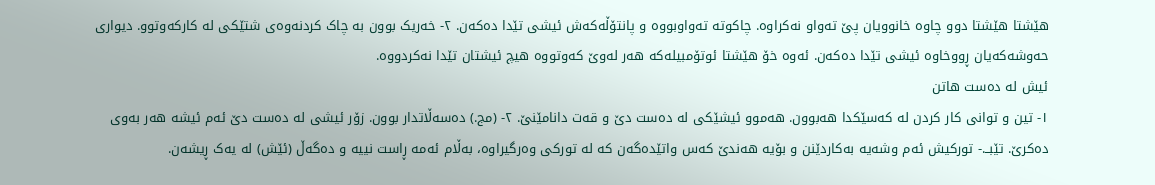هێشتا هێشتا دوو چاوە خانوویان پێ تەواو نەکراوە. چاکوتە تەواوبووە و پانتۆڵەکەش ئیشی تێدا دەکەن. ٢- خەریک بوون بە چاک کردنەوەی شتێکی لە کارکەوتوو. دیواری حەوشەکەیان ڕووخاوە ئیشی تێدا دەکەن. ئەوە خۆ هێشتا ئوتۆمبیلەکە هەر لەوێ کەوتووە هیچ ئیشتان تێدا نەکردووە.
ئیش لە دەست هاتن
١- تین و توانی کار کردن لە کەسێکدا هەبوون. هەموو ئیشێکی لە دەست دێ و قەت دانامێنێ. ٢- (مج.) دەسەڵاتدار بوون. زۆر ئیشی لە دەست دێ ئەم ئیشە هەر بەوی دەکرێ. تێبــ.- تورکیش ئەم وشەیە بەکاردێنن و بۆیە هەندێ کەس واتێدەگەن کە لە تورکی وەرگیراوە، بەڵام ئەمە ڕاست نییە و دەگەڵ (ئێش) لە یەک ڕیشەن.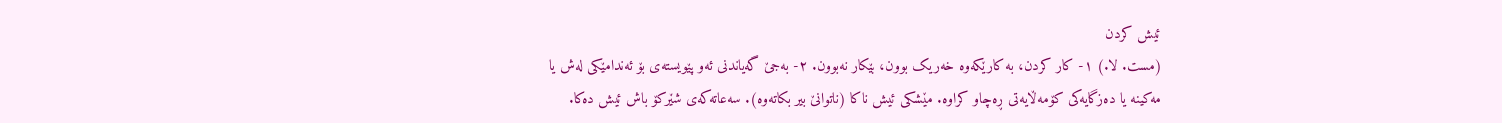ئیش کردن
(مست. لا.) ١- کار کردن، بە کارێکەوە خەریک بوون، بێکار نەبوون. ٢- بەجێ گەیاندنی ئەو پێویستەی بۆ ئەندامێکی لەش یا مەکینە یا دەزگایەکی کۆمەڵایەتی ڕەچاو کراوە. مێشکی ئیش ناکا (ناتوانێ بیر بکاتەوە). سەعاتەکەی شێرکۆ باش ئیش دەکا.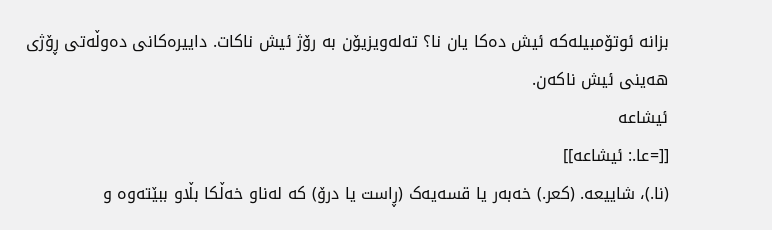بزانە ئوتۆمبیلەکە ئیش دەکا یان نا؟ تەلەویزیۆن بە رۆژ ئیش ناکات. داییرەکانی دەوڵەتی ڕۆژی هەینی ئیش ناکەن.
ئیشاعە
[[=عا.: ئیشاعە]]
(نا.)، شاییعە. (کعر.) خەبەر یا قسەیەک (ڕاست یا درۆ) کە لەناو خەڵکا بڵاو ببێتەوە و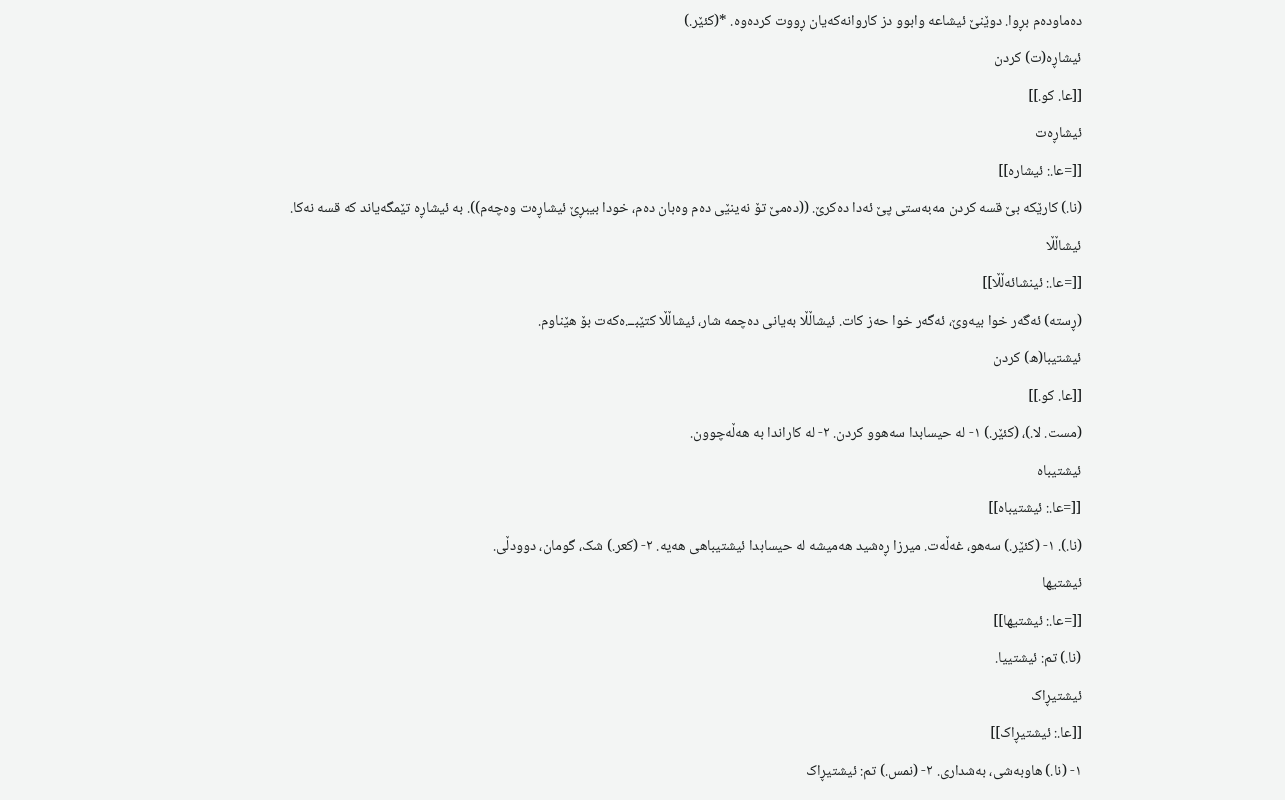دەماودەم بڕوا. دوێنێ ئیشاعە وابوو دز کاروانەکەیان ڕووت کردەوە. *(کئێر.)
ئیشاڕە(ت) کردن
[[عا. کو.]]
ئیشاڕەت
[[=عا.: ئیشارە]]
(نا.) کارێکە بێ قسە کردن مەبەستی پێ ئەدا دەکرێ. ((دەمێ تۆ نەینێی دەم وەبان دەم، خودا بیبڕێ ئیشاڕەت وەچەم)). بە ئیشاڕە تێمگەیاند کە قسە نەکا.
ئیشاڵڵا
[[=عا.: ئینشائەڵڵا]]
(ڕستە) ئەگەر خوا بیەوێ، ئەگەر خوا حەز کات. ئیشاڵڵا بەیانی دەچمە شار، ئیشاڵڵا کتێبــ.ەکەت بۆ هێناوم.
ئیشتیبا(ه) کردن
[[عا. کو.]]
(مست. لا.)، (کئێر.) ١- لە حیسابدا سەهوو کردن. ٢- لە کاراندا بە هەڵەچوون.
ئیشتیباه
[[=عا.: ئیشتیباه]]
(نا.). ١- (کئێر.) سەهو، غەڵەت. میرزا ڕەشید هەمیشە لە حیسابدا ئیشتیباهی هەیە. ٢- (کعر.) شک، گومان، دوودڵی.
ئیشتیها
[[=عا.: ئیشتیها]]
(نا.) تم: ئیشتییا.
ئیشتیڕاک
[[عا.: ئیشتیڕاک]]
١- (نا.) هاوبەشی، بەشداری. ٢- (نمس.) تم: ئیشتیڕاک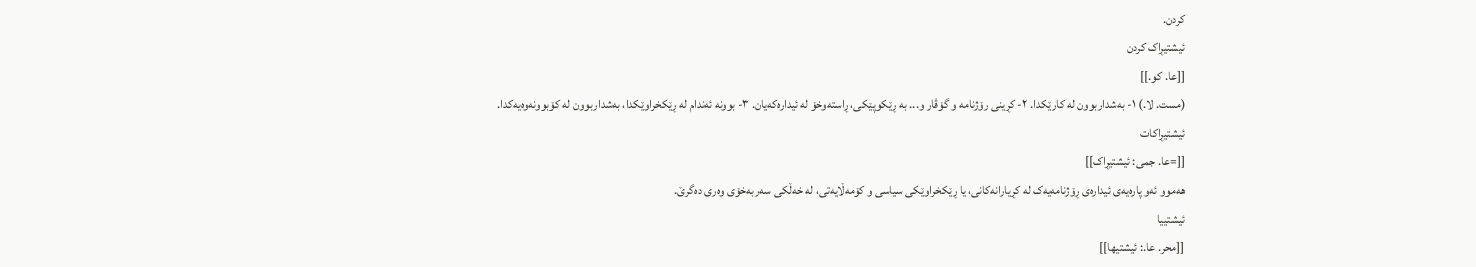کردن.
ئیشتیڕاک کردن
[[عا. کو.]]
(مست. لا.) ١- بەشداربوون لە کارێکدا. ٢- کڕینی رۆژنامە و گۆڤار و... بە ڕێکوپێکی، ڕاستەوخۆ لە ئیدارەکەیان. ٣- بوونە ئەندام لە ڕێکخراوێکدا، بەشداربوون لە کۆبوونەوەیەکدا.
ئیشتیڕاکات
[[=عا. جمی: ئیشتیڕاک]]
هەموو ئەو پارەیەی ئیدارەی ڕۆژنامەیەک لە کڕیارانەکانی، یا ڕێکخراوێکی سیاسی و کۆمەڵایەتی، لە خەڵکی سەربەخۆی وەری دەگرێ.
ئیشتییا
[[محر. عا.: ئیشتیها]]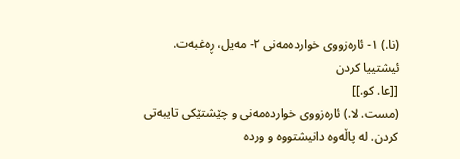(نا.) ١- ئارەزووی خواردەمەنی ٢- مەیل، ڕەغبەت.
ئیشتییا کردن
[[عا. کو.]]
(مست. لا.) ئارەزووی خواردەمەنی و چێشتێکی تایبەتی کردن. لە پاڵەوە دانیشتووە و وردە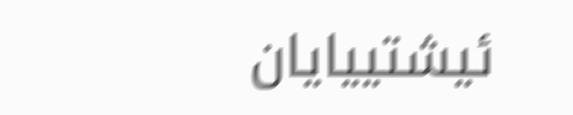ئیشتییایان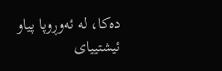دەکا، لە ئەوڕوپا پیاو ئیشتییای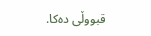قبووڵی دەکا.